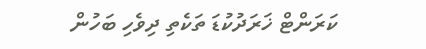ކަރަންޓް ޚަރަދުކުޑަ ތަކެތި ދިވެހި ބަހުން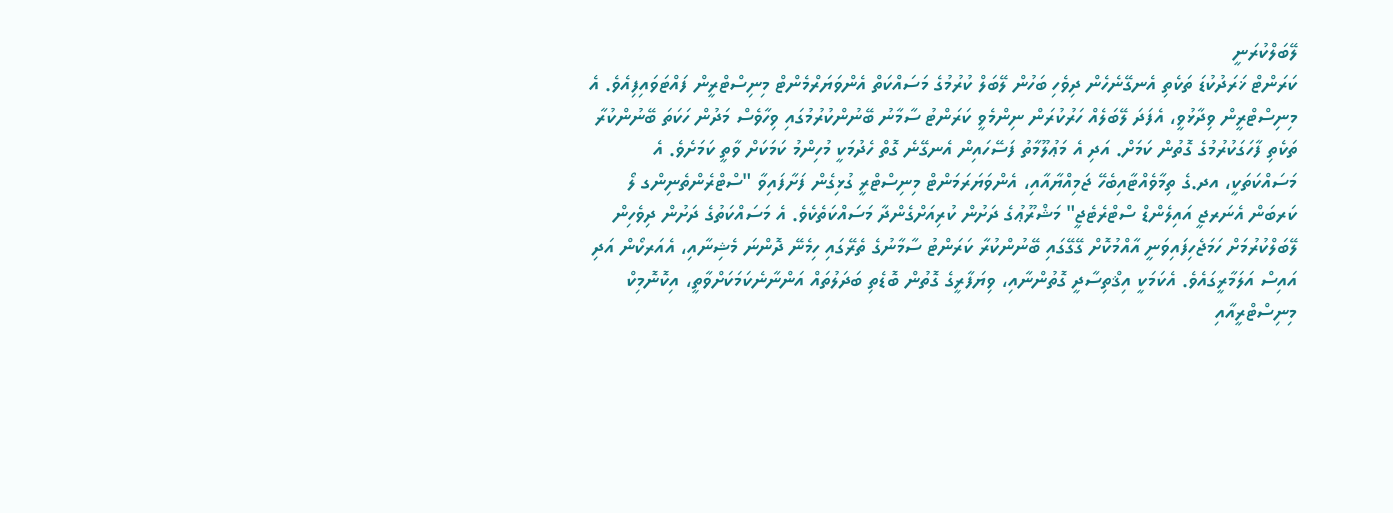ލޭބަލްކުރަނީ
ކަރަންޓް ޚަރަދުކުޑަ ތަކެތި އެނގޭނެހެން ދިވެހި ބަހުން ލޭބަލް ކުރުމުގެ މަސައްކަތް އެންވަޔަރްމެންޓް މިނިސްޓްރީން ފައްޓަވައިފިއެވެ. އެ މިނިސްޓްރީން ވިދާޅުވީ، އެފަދަ ލޭބަލެއް ހަރުކުރަން ނިންމެވީ ކަރަންޓު ސާމާނު ބޭނުންކުރުމުގައި ވިހާވެސް މަދުން ހަކަތަ ބޭނުންކުރާ ތަކެތި ފާހަގަކުރުމުގެ ގޮތުން ކަމަށް. އަދި އެ މަޢުލޫމާތު ފަސޭހައިން އެނގޭނެ ގޮތް ހެދުމަކީ މުހިންމު ކަމަކަށް ވާތީ ކަމަށެވެ. އެ މަސައްކަތަކީ، އދ.ގެ ތިމާވެއްޓާއިބެހޭ ޖަމިއްޔާއާއި، އެންވަޔަރަމަންޓް މިނިސްޓްރީ ގުޅިގެން ފަށާފައިވާ "ސްޓްރެންތެނިންގ ލޯ ކަރބަން އެނަރޖީ އައިލެންޑް ސްޓްރެޓެޖީ" މަޝްރޫޢުގެ ދަށުން ކުރިއަށްގެންދާ މަސައްކަތެކެވެ. އެ މަސައްކަތުގެ ދަށުން ދިވެހިން ލޭބަލްކުރުމަށް ހަމަޖެހިފައިވަނީ އާއްމުކޮށް ގޭގޭގައި ބޭނުންކުރާ ކަރަންޓު ސާމާނުގެ ތެރޭގައި ހިމެނޭ ދޮންނަ މެޝިނާއި، އެއަރކޯން އަދި އައިސް އަލަމާރީގައެވެ. އެކަމަކީ އިޤްތިސާދީ ގޮތުންނާއި، ވިޔަފާރީގެ ގޮތުން ބޮޑެތި ބަދަލުތައް އަންނާނެކަމަކަށްވާތީ، އިކޮނޮމިކް މިނިސްޓްރީއާއި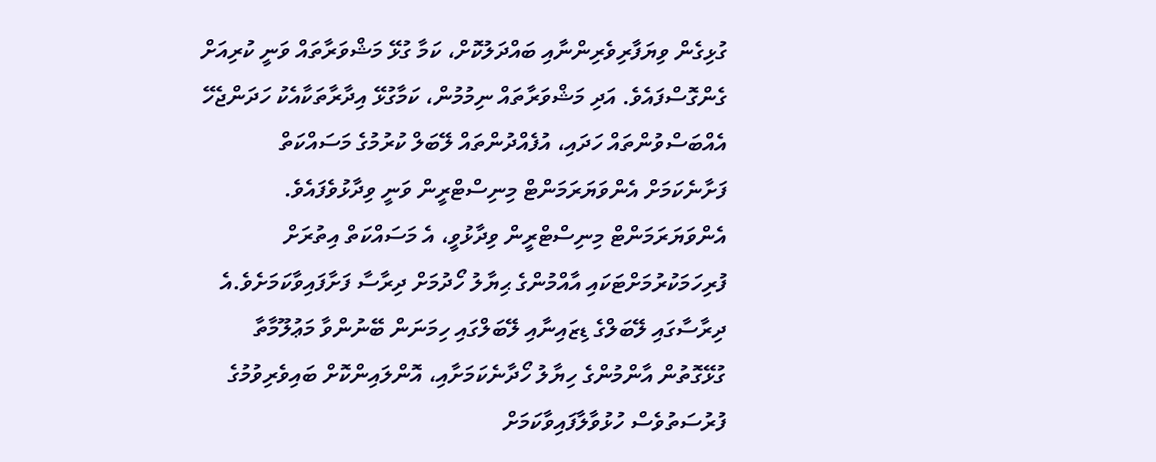ގުޅިގެން ވިޔަފާރިވެރިންނާއި ބައްދަލުކޮށް، ކަމާ ގުޅޭ މަޝްވަރާތައް ވަނީ ކުރިއަށް ގެންގޮސްފައެވެ. އަދި މަޝްވަރާތައް ނިމުމުން، ކަމާގުޅޭ އިދާރާތަކާއެކު ހަދަންޖެހޭ އެއްބަސްވުންތައް ހަދައި، އުފެއްދުންތައް ލޭބަލް ކުރުމުގެ މަސައްކަތް ފަށާނެކަމަށް އެންވަޔަރަމަންޓް މިނިސްޓްރީން ވަނީ ވިދާޅުވެފައެވެ. އެންވަޔަރަމަންޓް މިނިސްޓްރީން ވިދާޅުވީ، އެ މަސައްކަތް އިތުރަށް ފުރިހަމަކުރުމަށްޓަކައި އާއްމުންގެ ޙިޔާލު ހޯދުމަށް ދިރާސާ ފަށާފައިވާކަމަށެވެ.އެ ދިރާސާގައި ލޭބަލްގެ ޑިޒައިނާއި ލޭބަލްގައި ހިމަނަން ބޭނުންވާ މަޢުލޫމާތާ ގުޅޭގޮތުން އާންމުންގެ ހިޔާލު ހޯދާނެކަމަށާއި، އޮންލައިންކޮށް ބައިވެރިވުމުގެ ފުރުސަތުވެސް ހުޅުވާލާފައިވާކަމަށް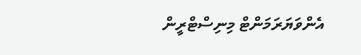އެންވަޔަރަމަންޓް މިނިސްޓްރީން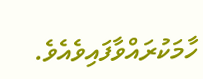ހާމަކުރައްވާފައިވެއެވެ.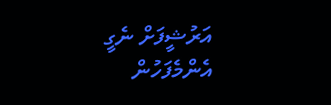އަރުޝީފަށް ނެގީ
އެންމެފަހުން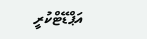އަޕްޑޭޓްކުރީ